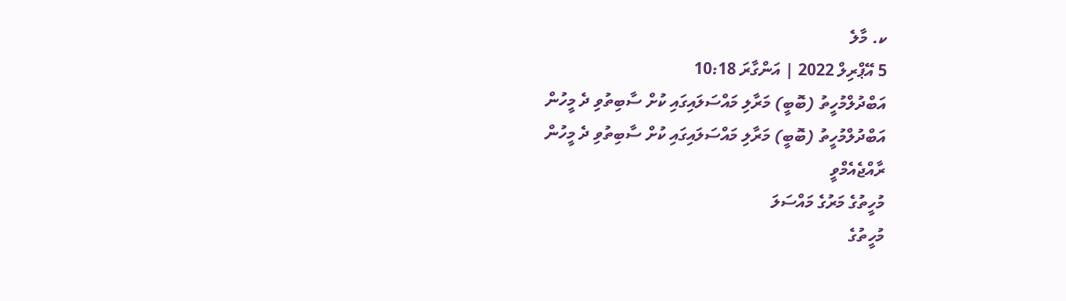ކ. މާލެ
5 އޭޕްރިލް 2022 | އަންގާރަ 10:18
އަބްދުލްމުހީތު (ބޮބީ) މަރާލި މައްސަލައިގައި ކުށް ސާބިތުވި ދެ މީހުން
އަބްދުލްމުހީތު (ބޮބީ) މަރާލި މައްސަލައިގައި ކުށް ސާބިތުވި ދެ މީހުން
ރާއްޖެއެމްވީ
މުހީތުގެ މަރުގެ މައްސަލަ
މުހީތުގެ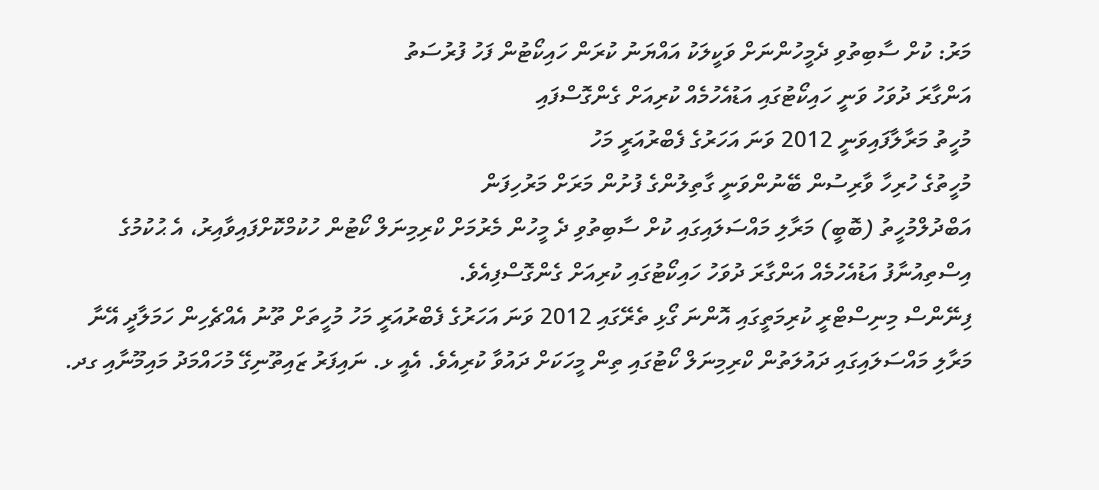މަރު: ކުށް ސާބިތުވި ދެމީހުންނަށް ވަކީލަކު އައްޔަނު ކުރަން ހައިކޯޓުން ފަހު ފުރުސަތު
އަންގާރަ ދުވަހު ވަނީ ހައިކޯޓުގައި އަޑުއެހުމެއް ކުރިއަށް ގެންގޮސްފައި
މުހީތު މަރާލާފައިވަނީ 2012 ވަނަ އަހަރުގެ ފެބްރުއަރީ މަހު
މުހީތުގެ ހުރިހާ ވާރިސުން ބޭނުންވަނީ ގާތިލުންގެ ފުށުން މަރަށް މަރުހިފަން
އަބްދުލްމުހީތު (ބޮބީ) މަރާލި މައްސަލައިގައި ކުށް ސާބިތުވި ދެ މީހުން މެރުމަށް ކްރިމިނަލް ކޯޓުން ހުކުމްކޮށްފައިވާއިރު، އެ ޙުކުމުގެ އިސްތިއުނާފު އަޑުއެހުމެއް އަންގާރަ ދުވަހު ހައިކޯޓުގައި ކުރިއަށް ގެންގޮސްފިއެވެ.
ފިނޭންސް މިނިސްޓްރީ ކުރިމަތީގައި އޮންނަ ގޯޅި ތެރޭގައި 2012 ވަނަ އަހަރުގެ ފެބްރުއަރީ މަހު މުހީތަށް ތޫނު އެއްޗެހިން ހަމަލާދީ އޭނާ މަރާލި މައްސަލައިގައި ދައުލަތުން ކްރިމިނަލް ކޯޓުގައި ތިން މީހަކަށް ދައުވާ ކުރިއެވެ. އެއީ ޅ. ނައިފަރު ޒައިތޫނިގޭ މުހައްމަދު މައިމޫނާއި ގދ.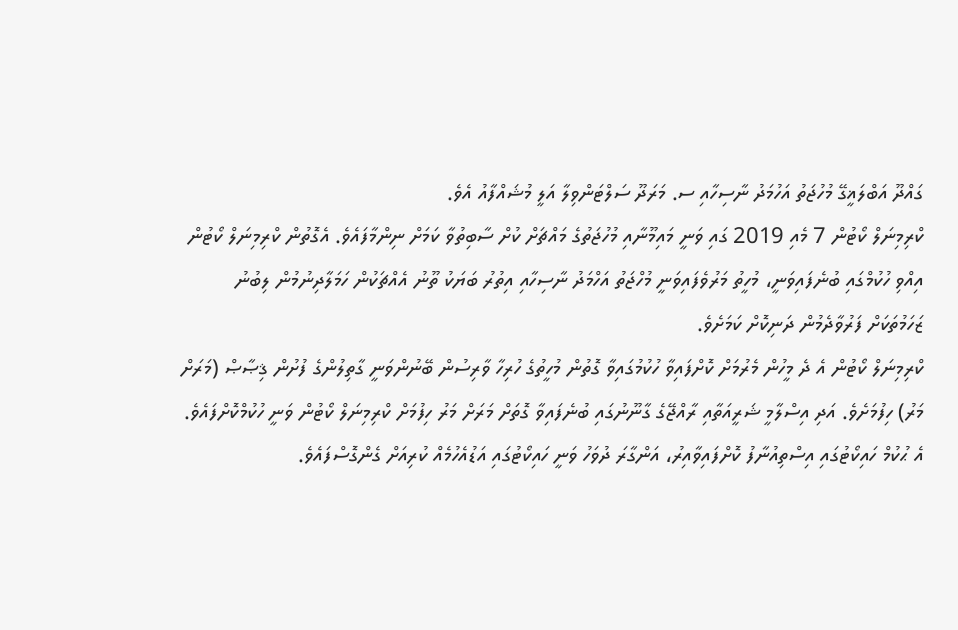ގައްދޫ އަބްލަޣީގޭ މުހުޖަތު އަހުމަދު ނާސިހާއި ސ. މަރަދޫ ސަލްޓަންވިލާ އަލީ މުޝައްފާއު އެވެ.
ކްރިމިނަލް ކޯޓުން 7 މެއި 2019 ގައި ވަނީ މައިމޫނާއި މުހުޖަތުގެ މައްޗަށް ކުށް ސާބިތުވާ ކަމަށް ނިންމާފައެވެ. އެގޮތުން ކްރިމިނަލް ކޯޓުން އިއްވި ހުކުމްގައި ބުނެފައިވަނީ، މުހީތު މަރުވެފައިވަނީ މުހްޖަތު އަހްމަދު ނާސިހާއި އިތުރު ބަޔަކު ތޫނު އެއްޗަކުން ހަމަލާދިނުމުން ލިބުނު ޒަހަމުތަކަށް ފަރުވާދެމުން ދަނިކޮށް ކަމަށެވެ.
ކްރިމިނަލް ކޯޓުން އެ ދެ މީހުން މެރުމަށް ކޮށްފައިވާ ހުކުމުގައިވާ ގޮތުން މުހީތުގެ ހުރިހާ ވާރިސުން ބޭނުންވަނީ ގާތިލުންގެ ފުށުން ޤިޞާޞް (މަރަށް މަރު) ހިފުމަށެވެ. އަދި އިސްލާމީ ޝަރީއަތާއި ރާއްޖޭގެ ގާނޫނުގައި ބުނެފައިވާ ގޮތަށް މަރަށް މަރު ހިފުމަށް ކްރިމިނަލް ކޯޓުން ވަނީ ހުކުމްކޮށްފައެވެ.
އެ ޙުކުމް ހައިކޯޓުގައި އިސްތިއުނާފު ކޮށްފައިވާއިރު، އަންގާރަ ދުވަހު ވަނީ ހައިކޯޓުގައި އަޑުއެހުމެއް ކުރިއަށް ގެންގޮސްފައެވެ.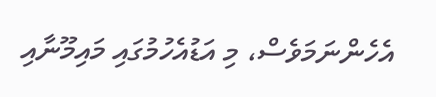އެހެންނަމަވެސް، މި އަޑުއެހުމުގައި މައިމޫނާއި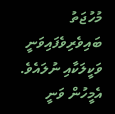މުހުޖަތު ބައިވެރިވެފައިވަނީ ވަކީލަކާއި ނުލައެވެ. އެމީހުން ވަނީ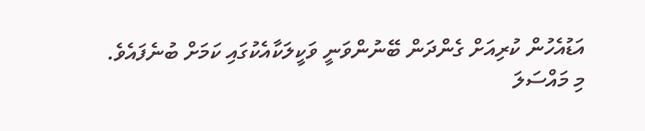އަޑުއެހުން ކުރިއަށް ގެންދަން ބޭނުންވަނީ ވަކީލަކާއެކުގައި ކަމަށް ބުނެފައެވެ.
މި މައްސަލަ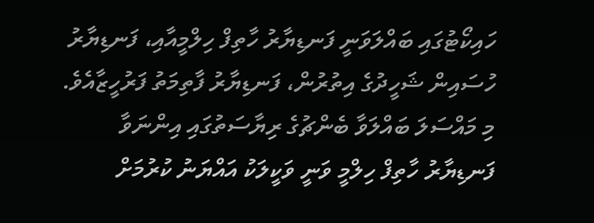ހައިކޯޓުގައި ބައްލަވަނީ ފަނޑިޔާރު ހާތިފް ހިލްމީއާއި، ފަނޑިޔާރު ހުސައިން ޝަހީދުގެ އިތުރުން، ފަނޑިޔާރު ފާތިމަތު ފަރުހީޒާއެވެ.
މި މައްސަލަ ބައްލަވާ ބެންޗުގެ ރިޔާސަތުގައި އިންނަވާ ފަނޑިޔާރު ހާތިފް ހިލްމީ ވަނީ ވަކީލަކު އައްޔަނު ކުރުމަށް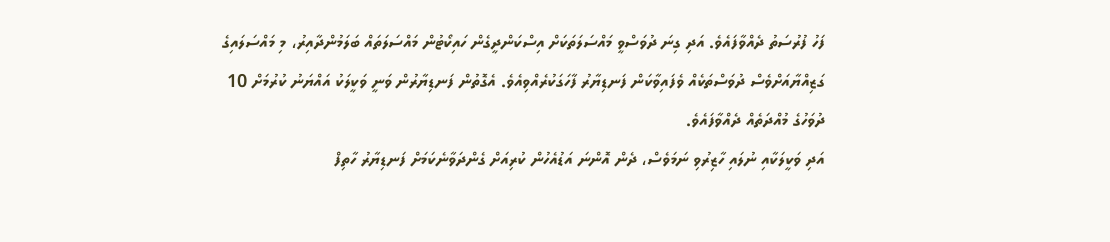ފަހު ފުރުސަތު ދެއްވާފައެވެ. އަދި ގިނަ ދުވަސްވީ މައްސަލަތަކަށް އިސްކަންދީގެން ހައިކޯޓުން މައްސަލަތައް ބަލަމުންދާއިރު، މި މައްސަލައިގެ ގަޒިއްޔާއަށްވެސް ދުވަސްތަކެއް ވެފައިވާކަން ފަނޑިޔާރު ފާހަގަކުރެއްވިއެވެ. އެގޮތުން ފަނޑިޔާރުން ވަނީ ވަކީލަކު އައްޔަނު ކުރުމަށް 10 ދުވަހުގެ މުއްދަތެއް ދެއްވާފައެވެ.
އަދި ވަކީލަކާއި ނުލައި ހާޒިރުވި ނަމަވެސް، ދެން އޮންނަ އަޑުއެހުން ކުރިއަށް ގެންދަވާނެކަމަށް ފަނޑިޔާރު ހާތިފް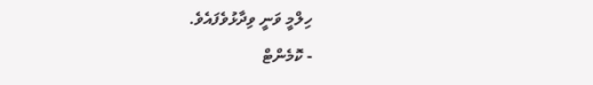ހިލްމީ ވަނީ ވިދާޅުވެފައެވެ.
- ކޮމެންޓް